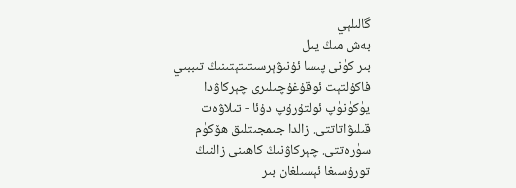گالىلېي
بەش مىڭ يىل
بىر كۈنى پىسا ئۇنىۋېرسىتىتېتىنىڭ تىببىي فاكۇلتېت ئوقۇغۇچىلىرى چېركاۋدا يۈكۈنۈپ ئولتۇرۇپ دۇئا - تىلاۋەت قىلىۋاتاتتى. زالدا جىمجىتلىق ھۆكۈم سۈرەتتى. چېركاۋنىڭ كاھىنى زالنىڭ تورۇسىغا ئېسىلغان بىر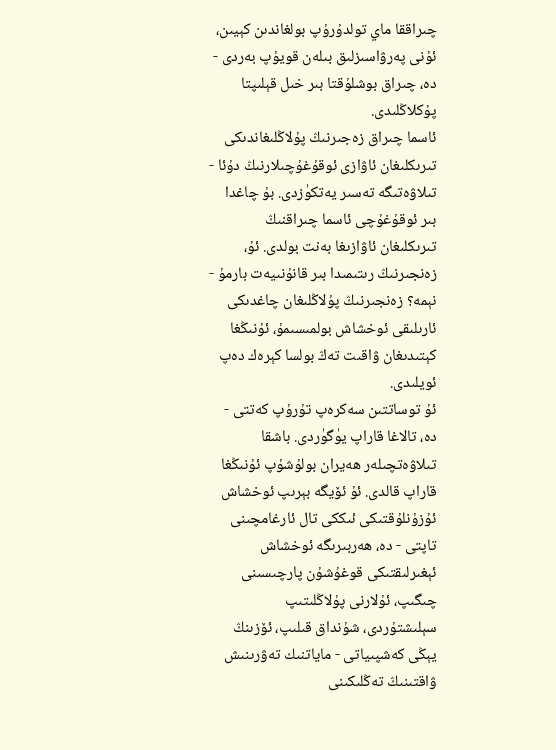چىراققا ماي تولدۇرۇپ بولغاندىن كېيىن، ئۇنى پەرۋاسىزلىق بىلەن قويۇپ بەردى - دە، چىراق بوشلۇقتا بىر خىل قېلىپتا پۇكلاڭلىدى.
ئاسما چىراق زەجىرنىڭ پۇلاڭلىغاندىكى تىرىكلىغان ئاۋازى ئوقۇغۇچىلارنىڭ دۇئا - تىلاۋەتىگە تەسىر يەتكۈزدى. بۇ چاغدا بىر ئوقۇغۇچى ئاسما چىراقنىڭ تىرىكلىغان ئاۋازىغا بەنت بولدى. ئۇ، زەنجىرنىڭ رىتىمىدا بىر قانۇنىيەت بارمۇ - نېمە؟ زەنجىرنىڭ پۇلاڭلىغان چاغدىكى ئارىلىقى ئوخشاش بولمىسىمۇ، ئۇنىڭغا كېتىدىغان ۋاقىت تەڭ بولسا كېرەك دەپ ئويلىدى.
ئۇ توساتتىن سەكرەپ تۇرۇپ كەتتى - دە، تالاغا قاراپ يۈگۈردى. باشقا تىلاۋەتچىلەر ھەيران بولۇشۇپ ئۇنىڭغا قاراپ قالدى. ئۇ ئۆيگە بېرىپ ئوخشاش ئۇزۇنلۇقتىكى ئىككى تال ئارغامچىنى تاپتى - دە، ھەربىرىگە ئوخشاش ئېغىرلىقتىكى قوغۇشۇن پارچىسىنى چىگىپ، ئۇلارنى پۇلاڭلىتىپ سېلىشتۇردى، شۇنداق قىلىپ، ئۆزىنڭ يېڭى كەشپىياتى - ماياتنىك تەۋرىنىش ۋاقتىنىڭ تەڭلىكىنى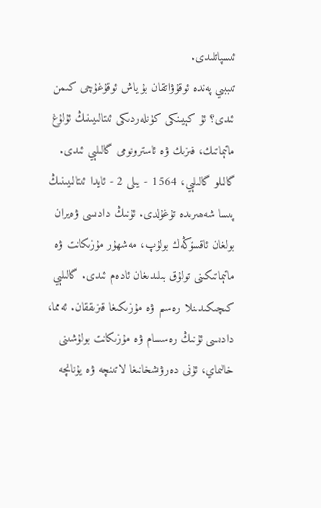ئىسپاتلىدى.
تىببىي پەندە ئوقۇۋاتقان بۇ ياش ئوقۇغۇچى كىمن ئىدى؟ ئۇ كېيىنكى كۈنلەردىكى ئىتالىيىنىڭ ئۇلۇغ ماتېماتىك، فىزىك ۋە ئاسترونومى گالىلېي ئىدى.
گالىلو گالىلېي، 1564 - يىلى 2 - ئايدا ئىتالىيىنىڭ پىسا شەھىرىدە تۇغۇلدى. ئۇنىڭ دادىسى ۋەيران بولغان ئاقسۆڭەك بولۇپ، مەشھۇر مۇزىكانت ۋە ماتېماتىكىنى تولۇق بىلىدىغان ئادەم ئىدى. گالىلېي كىچىكىدىنلا رەسىم ۋە مۇزىكىغا قىزىققان. ئەمما، دادىسى ئۇنىڭ رەسسام ۋە مۇزىكانت بولۇشىنى خالىماي، ئۇنى دەرۋىشخانىغا لاتىنچە ۋە يۇنانچە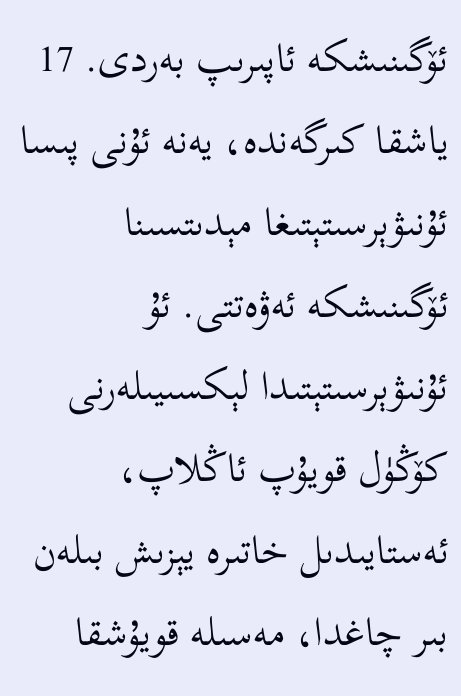ئۆگىنىشكە ئاپىرىپ بەردى. 17 ياشقا كىرگەندە، يەنە ئۇنى پىسا ئۇنىۋېرسىتېتىغا مېدىتسىنا ئۆگىنىشكە ئەۋەتتى. ئۇ ئۇنىۋېرسىتېتىدا لېكسىيىلەرنى كۆڭۈل قويۇپ ئاڭلاپ، ئەستايىدىل خاتىرە يېزىش بىلەن بىر چاغدا، مەسىلە قويۇشقا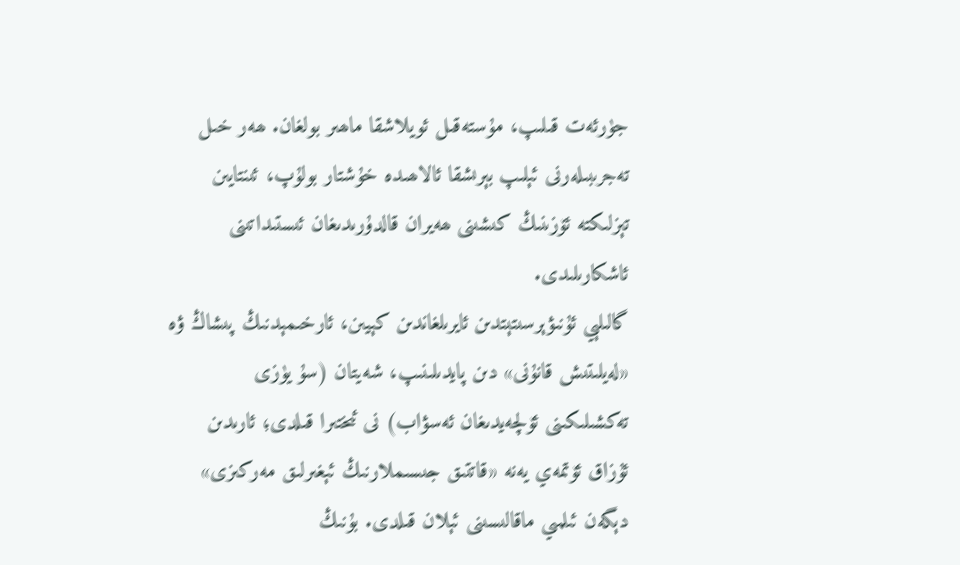جۈرئەت قىلىپ، مۇستەقىل ئويلاشقا ماھىر بولغان. ھەر خىل تەجرىبىلەرنى ئېلىپ بېرىشقا ئالاھىدە خۇشتار بولۇپ، ئىنتايىن تېزلىكتە ئۆزىنىڭ كىشىنى ھەيران قالدۇرىدىغان ئىستىداتىنى ئاشكارىلىدى.
گالىلېي ئۇنىۋېرسىتېتدىن ئايرىلغاندىن كېيىن، ئارخىمېدنىڭ پىشاڭ ۋە «لەيلىتىش قانۇنى» دىن پايدىلىنىپ، شەيتان (سۇ يۈزى تەكشىلىكىنى ئۆلچەيدىغان ئەسۋاب) نى ئىختىرا قىلدى؛ ئارىدىن ئۇزاق ئۆتمەي يەنە «قاتتىق جىسىملارنىڭ ئېغىرلىق مەركىزى» دېگەن ئىلمىي ماقالىسىنى ئېلان قىلدى. بۇنىڭ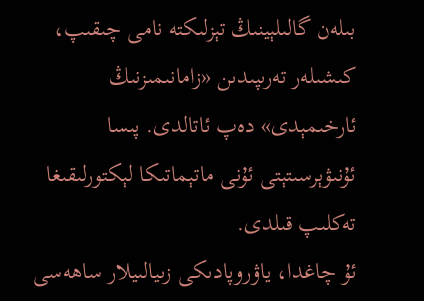بىلەن گالىلېينىڭ تېزلىكتە نامى چىقىپ، كىشىلەر تەرىپىدىن «زامانىمىزنىڭ ئارخىمېدى» دەپ ئاتالدى. پىسا ئۇنىۋېرسىتېتى ئۇنى ماتېماتىكا لېكتورلىقىغا تەكلىپ قىلدى.
ئۇ چاغدا، ياۋروپادىكى زىيالىيلار ساھەسى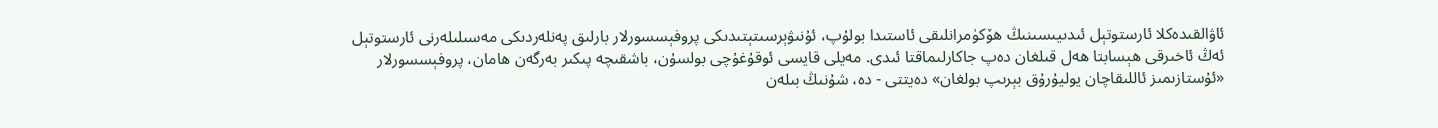ئاۋالقىدەكلا ئارستوتېل ئىدىيىسىنىڭ ھۆكۈمرانلىقى ئاستىدا بولۇپ، ئۇنىۋېرسىتېتىدىكى پروفېسسورلار بارلىق پەنلەردىكى مەسىلىلەرنى ئارستوتېل ئەڭ ئاخىرقى ھېسابتا ھەل قىلغان دەپ جاكارلىماقتا ئىدى. مەيلى قايسى ئوقۇغۇچى بولسۇن، باشقىچە پىكىر بەرگەن ھامان، پروفېسسورلار «ئۇستازىمىز ئاللىقاچان يوليۇرۇق بېرىپ بولغان» دەيتتى - دە، شۇنىڭ بىلەن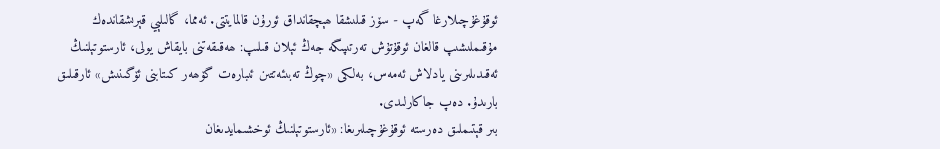ئوقۇغۇچىلارغا گەپ - سۆز قىلىشقا ھېچقانداق ئورۇن قالمايتتى. ئەمما، گالىلېي قېرىشقاندەك مۇقىملىشىپ قالغان ئوقۇتۇش تەرتىپىگە جەڭ ئېلان قىلىپ: ھەقىقەتنى بايقاش يولى، ئارستوتېلنىڭ ئەقىدىلىرىنى يادلاش ئەمەس، بەلكى «چوڭ تەبىئەتتىن ئىبارەت گۆھەر كىتابنى ئۆگىنىش» ئارقىلىق بارىدۇ. دەپ جاكارلىدى.
بىر قېتىملىق دەرستە ئوقۇغۇچىلىرىغا: «ئارستوتېلنىڭ ئوخشىمايدىغان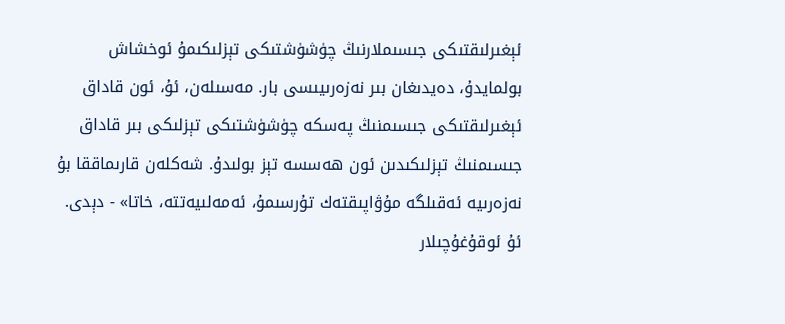ئېغىرلىقتىكى جىسىملارنىڭ چۈشۈشتىكى تېزلىكىمۇ ئوخشاش بولمايدۇ، دەيدىغان بىر نەزەرىيىسى بار. مەسىلەن، ئۇ، ئون قاداق ئېغىرلىقتىكى جىسىمنىڭ پەسكە چۈشۈشتىكى تېزلىكى بىر قاداق جىسىمنىڭ تېزلىكىدىن ئون ھەسسە تېز بولىدۇ. شەكلەن قارىماققا بۇ نەزەرىيە ئەقىلگە مۇۋاپىقتەك تۇرسىمۇ، ئەمەلىيەتتە، خاتا» - دېدى. ئۇ ئوقۇغۇچىلار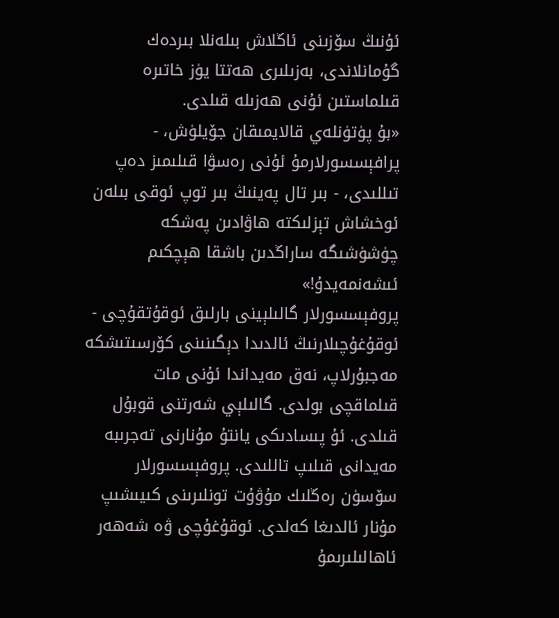ئۇنىڭ سۆزىنى ئاڭلاش بىلەنلا بىردەك گۇمانلاندى، بەزىلىرى ھەتتا يۈز خاتىرە قىلماستىن ئۇنى ھەزىلە قىلدى.
«بۇ پۈتۈنلەي قالايمىقان جۆيلۈش، - پرافېسسورلارمۇ ئۇنى رەسۋا قىلىمىز دەپ تىللىدى، - بىر تال پەينىڭ بىر توپ ئوقى بىلەن ئوخشاش تېزلىكتە ھاۋادىن پەشكە چۈشۈشىگە ساراڭدىن باشقا ھېچكىم ئىشەنمەيدۇ!»
پروفېسسورلار گالىلېينى بارلىق ئوقۇتقۇچى - ئوقۇغۇچىلارنىڭ ئالدىدا دېگىنىنى كۆرسىتىشكە مەجبۇرلاپ، نەق مەيداندا ئۇنى مات قىلماقچى بولدى. گالىلېي شەرتنى قوبۇل قىلدى. ئۇ پىسادىكى يانتۇ مۇنارنى تەجرىبە مەيدانى قىلىپ تاللىدى. پروفېسسورلار سۆسۈن رەڭلىك مۇۋۇت تونلىرىنى كىيىشىپ مۇنار ئالدىغا كەلدى. ئوقۇغۇچى ۋە شەھەر ئاھالىلىرىمۇ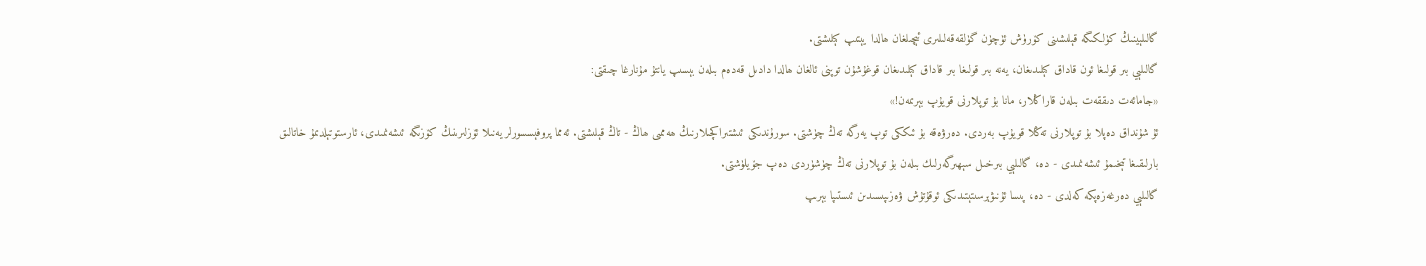گالىلېينىڭ كۈلكىگە قېلىشىنى كۆرۈش ئۈچۈن گۈلقەقەلىلىرى ئېچىلغان ھالدا يېتىپ كېلىشتى.
گالىلېي بىر قولىغا ئون قاداق كېلىدىغان، يەنە بىر قولىغا بىر قاداق كېلىدىغان قوغۇشۇن توپنى ئالغان ھالدا دادىل قەدەم بىلەن بېسىپ يانتۇ مۇنارغا چىقتى:
«جامائەت دىققەت بىلەن قاراڭلار، مانا بۇ توپلارنى قويۇپ بېرىمەن!»
ئۇ شۇنداق دەپلا بۇ توپلارنى تەڭلا قويۇپ بەردى. دەرۋەقە بۇ ئىككى توپ يەرگە تەڭ چۈشتى. سورۇندىكى ئىشتىراكچىلارنىڭ ھەممىى ھاڭ - تاڭ قېلىشتى. ئەمما پروفېسسورلر يەنىلا ئۆزلىرىنىڭ كۆزىگە ئىشەنمىدى، ئارستوتېلدىمۇ خاتالىق بارلىقىغا تېخىمۇ ئىشەنمىدى - دە، گالىلېي بىرخىل سېھىرگەرلىك بىلەن بۇ توپلارنى تەڭ چۈشۈردى دەپ جۆيلۈشتى.
گالىلېي دەرغەزەپكە كەلدى - دە، پىسا ئۇنىۋېرسىتېتىدىكى ئوقۇتۇش ۋەزىپىسىدىن ئىستىپا بېرىپ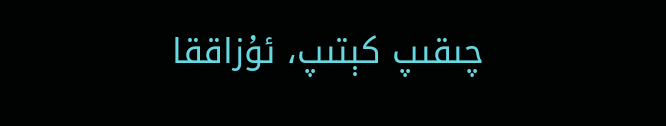چىقىپ كېتىپ، ئۇزاققا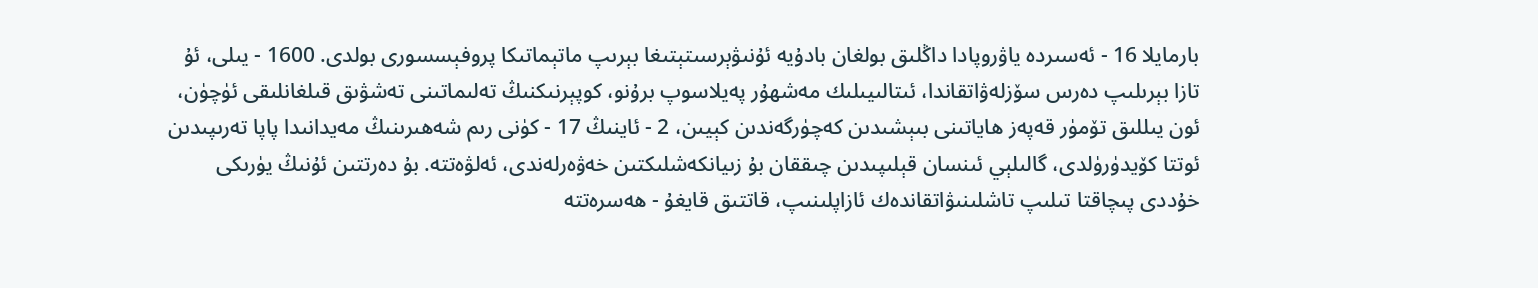بارمايلا 16 - ئەسىردە ياۋروپادا داڭلىق بولغان بادۇيە ئۇنىۋېرسىتېتىغا بېرىپ ماتېماتىكا پروفېسسورى بولدى. 1600 - يىلى، ئۇ تازا بېرىلىپ دەرس سۆزلەۋاتقاندا، ئىتالىيىلىك مەشھۇر پەيلاسوپ برۇنو، كوپېرنىكنىڭ تەلىماتىنى تەشۋىق قىلغانلىقى ئۈچۈن، ئون يىللىق تۆمۈر قەپەز ھاياتىنى بىېشىدىن كەچۈرگەندىن كېيىن، 2 - ئاينىڭ 17 - كۈنى رىم شەھىرىنىڭ مەيدانىدا پاپا تەرىپىدىن ئوتتا كۆيدۈرۈلدى، گالىلېي ئىنسان قېلىپىدىن چىققان بۇ زىيانكەشلىكتىن خەۋەرلەندى، ئەلۋەتتە. بۇ دەرتتىن ئۇنىڭ يۈرىكى خۇددى پىچاقتا تىلىپ تاشلىنىۋاتقاندەك ئازاپلىنىپ، قاتتىق قايغۇ - ھەسرەتتە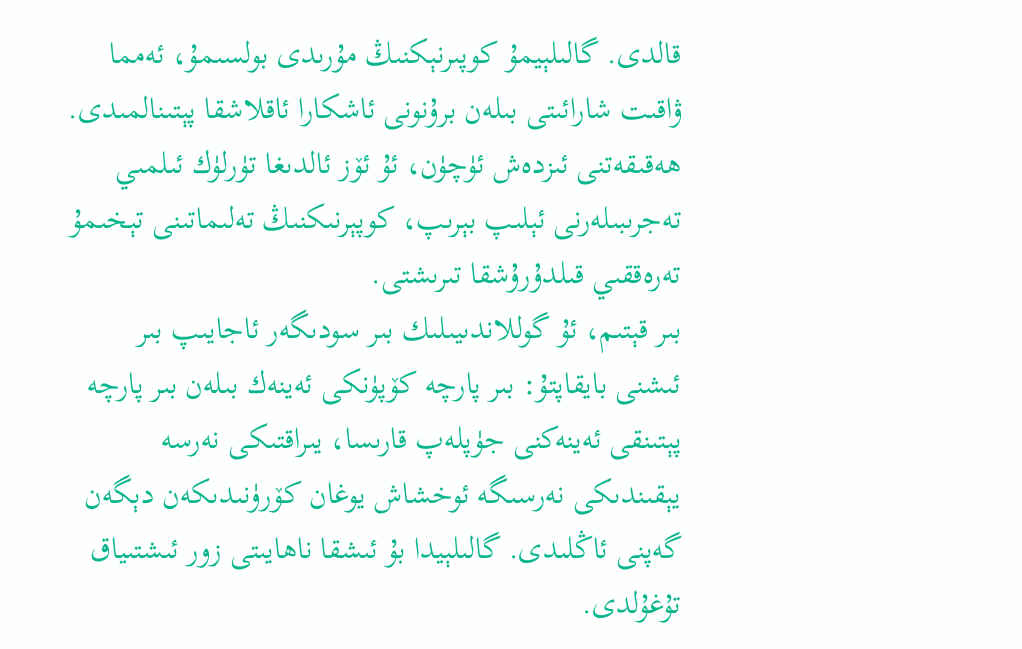قالدى. گالىلېيمۇ كوپىرنېكنىڭ مۇرىدى بولسىمۇ، ئەمما ۋاقىت شارائىتى بىلەن برۇنونى ئاشكارا ئاقلاشقا پېتىنالمىدى. ھەقىقەتنى ئىزدەش ئۈچۈن، ئۇ ئۆز ئالدىغا تۈرلۈك ئىلمىي تەجرىبىلەرنى ئېلىپ بېرىپ، كوپېرنىكنىڭ تەلىماتىنى تېخىمۇ تەرەققىي قىلدۇرۇشقا تىرىشتى.
بىر قېتىم، ئۇ گوللاندىيىلىك بىر سودىگەر ئاجايىپ بىر ئىشنى بايقاپتۇ: بىر پارچە كۆپۈنكى ئەينەك بىلەن بىر پارچە پېتىنقى ئەينەكنى جۈپلەپ قارىسا، يىراقتىكى نەرسە يېقىندىكى نەرسىگە ئوخشاش يوغان كۆرۈنىدىكەن دېگەن گەپنى ئاڭلىدى. گالىلېيدا بۇ ئىشقا ناھايىتى زور ئىشتىياق تۇغۇلدى.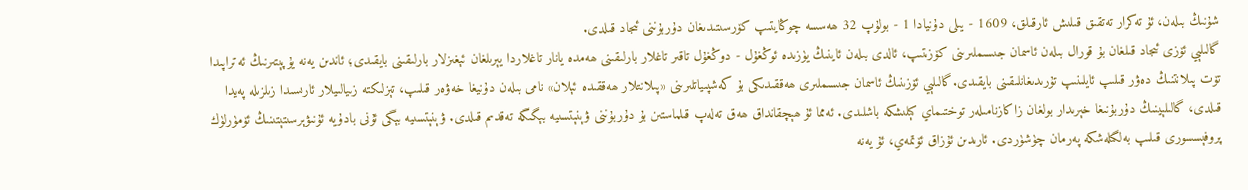شۇنىڭ بىلەن، ئۇ تەكرار تەتقىق قىلىش ئارقىلق، 1609 - يىلى دۇنيادا 1 - بولۇپ 32 ھەسسە چوڭايتىپ كۆرسىتىدىغان دۇربۇننى ئىجاد قىلدى.
گالىلېي ئۆزى ئىجاد قىلغان بۇ قورال بىلەن ئاسمان جىسىملىرىنى كۆزىتىپ، ئالدى بىلەن ئاينىڭ يۈزىدە ئوڭغۇل - دوڭغۇل تاقىر تاغلار بارلىقىنى ھەمدە يانار تاغلاردا يېرىلغان ئېغىزلار بارلىقىنى بايقىدى؛ ئاندىن يەنە يۇپېتىرنىڭ ئەتراپىدا تۆت پىلانتنىڭ دەۋر قىلىپ ئايلىنىپ تۇرىدىغانلىقىنى بايقىدى.گالىلېي ئۆزىنىڭ ئاسمان جىسىملىرى ھەققىدىكى بۇ كەشپىياتلىرىنى «پىلانتلار ھەققىدە ئېلان» نامى بىلەن دۇنيغا خەۋەر قىلىپ، تېزلىكتە زىيالىيلار ئارىسىدا زىلزىلە پەيدا قىلدى، گالىلېينىڭ دۇربۇنىغا خېرىدار بولغان زاكازنامىلەر توختىماي كېلىشكە باشلىدى. ئەمما ئۇ ھېچقانداق ھەق تەلەپ قىلماستىن بۇ دۇربۇننى ۋېنېتسىيە بېگىگە تەقدىم قىلدى. ۋېنېتسىيە بېگى ئۇنى بادۇيە ئۇنىۋېرسىتېتىنىڭ ئۆمۈرلۈك پروفېسسورى قىلىپ بەلگىلەشكە پەرمان چۈشۈردى. ئارىدىن ئۇزاق ئۆتمەي، ئۇ يەنە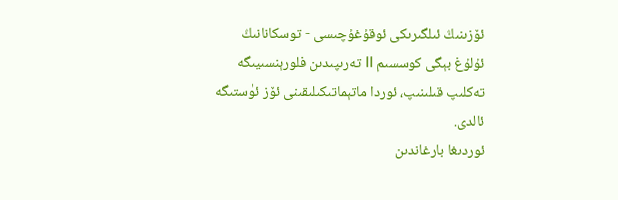ئۆزىنىڭ ئىلگىرىكى ئوقۇغۇچىسى - توسكانانىڭ ئۇلۇغ بېگى كوسسىم II تەرىپىدىن فلورېنسىيىگە تەكلىپ قىلىنىپ، ئوردا ماتېماتىكىلىقىنى ئۆز ئۈستىگە ئالدى.
ئوردىغا بارغاندىن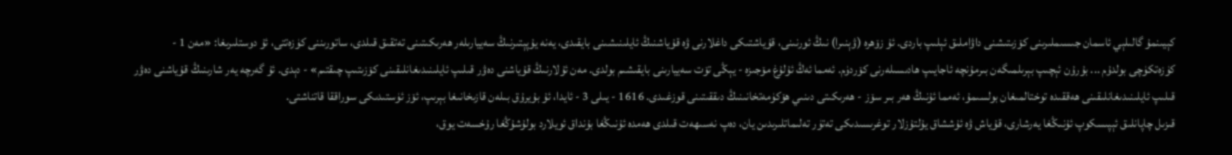كېيىنمۇ گالىلېي ئاسمان جىسىملىرىنى كۆزىتىشنى داۋاملىق ئېلىپ باردى. ئۇ زۆھرە (ۋېنىرا) نىڭ ئورنىنى، قۇياشتىكى داغلارنى ۋە قۇياشنىڭ ئايلىنىشىنى بايقىدى، يەنە يۇپېتىرنىڭ سەييارىلەر ھەرىكىتىنى تەتقىق قىلدى، ساتورىننى كۈزەتتى، ئۇ دوستلىرىغا: «مەن 1 - كۈزەتكۈچى بولدۇم ... بۇرۇن ئېچىپ بېرىلمىگەن بىرمۇنچە ئاجايىپ ھادىسىلەرنى كۆردۈم. ئەمما ئەڭ ئۇلۇغ مۆجىزە - يېڭى تۆت سەييارىنى بايقىشىم بولدى. مەن ئۇلارنىڭ قۇياشنى دەۋر قىلىپ ئايلىنىدىغانلىقىنى كۆزىتىپ چىقتىم» - دېدى. ئۇ گەرچە يەر شارىنىڭ قۇياشنى دەۋر قىلىپ ئايلىنىدىغانلىقىنى ھەققىدە توختالمىغان بولسىمۇ، ئەمما ئۇنىڭ ھەر بىر سۆز - ھەرىكىتى دىنىي ھۆكۈمەتخانىنىڭ دىققىتىنى قوزغىدى. 1616 - يىلى 3 - ئايدا، ئۇ بۇيرۇق بىلەن قازىخانىغا بېرىپ، ئۆز ئۈستىدىكى سوراققا قاتناشتى.
قىزىل چاپانلىق ئېپىسكوپ ئۇنىڭغا يەرشارى، قۇياش ۋە ئۇششاق يۇلتۇزلار توغرىسىدىكى تەتۈر تەلىماتلىرىدىن يان، دەپ نەسىھەت قىلدى ھەمدە ئۇنىڭغا بۇنداق ئويلارد بولۇشۇڭغا رۇخسەت يوق،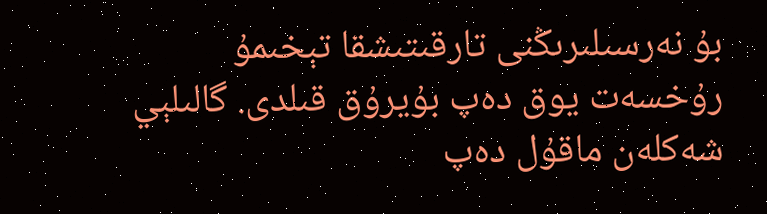بۇ نەرسىلىرىڭنى تارقىتىشقا تېخىمۇ رۇخسەت يوق دەپ بۇيرۇق قىلدى. گالىلېي شەكلەن ماقۇل دەپ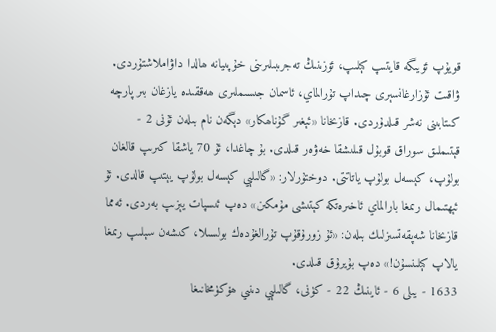قويۇپ ئۆيىگە قايتىپ كېلىپ، ئۆزىنىڭ تەجرىبىلىرىنى خۇپىيانە ھالدا داۋاملاشتۇردى. ۋاقىت ئۇزارغانسېرى چىداپ تۇرالماي، ئاسمان جىسىملىرى ھەققىدە يازغان بىر پارچە كىتابىنى نەشر قىلدۇردى. قازىخانا «ئېغىر گۇناھكار» دېگەن نام بىلەن ئۇنى 2 - قېتىملىق سوراق قوبۇل قىلىشقا خەۋەر قىلدى. بۇ چاغدا، ئۇ 70 ياشقا كىرىپ قالغان بولۇپ، كېسەل بولۇپ ياتاتتى. دوختۇرلار: «گالىلېي كېسەل بولۇپ يېتىپ قالدى. ئۇ ئېھتىمال رىمغا بارالماي ئاخىرەتكە كېتىشى مۇمكىن» دەپ ئىسپات يېزىپ بەردى. ئەمما قازىخانا شەپقەتسىزلىك بىلەن: «ئۇ زورۇقۇپ تۇرالغۇدەك بولسىلا، كىشەن سېلىپ رىمغا يالاپ كېلىنسۇن!» دەپ بۇيرۇق قىلدى.
1633 - يىلى 6 - ئاينىڭ 22 - كۈنى، گالىلېي دىنىي ھۆكۈمخانىغا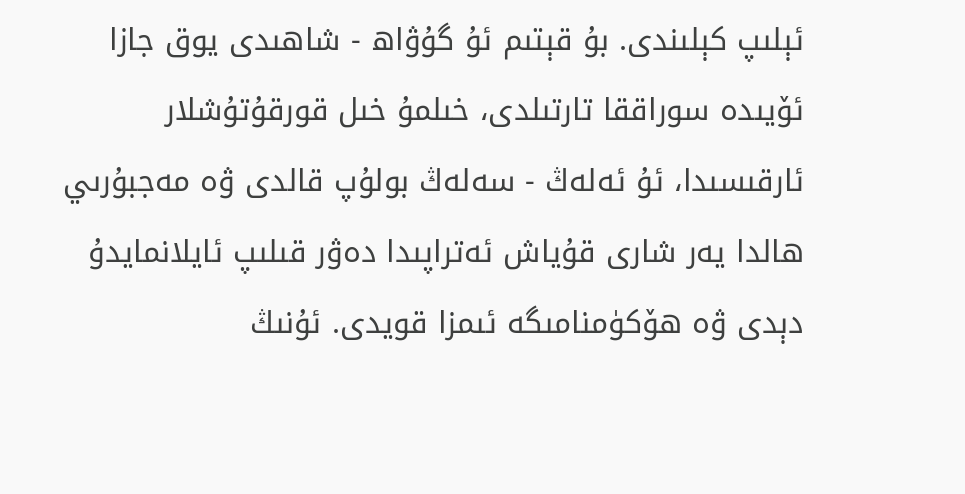ئېلىپ كېلىندى. بۇ قېتىم ئۇ گۇۋاھ - شاھىدى يوق جازا ئۆيىدە سوراققا تارتىلدى، خىلمۇ خىل قورقۇتۇشلار ئارقىسىدا، ئۇ ئەلەڭ - سەلەڭ بولۇپ قالدى ۋە مەجبۇرىي ھالدا يەر شارى قۇياش ئەتراپىدا دەۋر قىلىپ ئايلانمايدۇ دېدى ۋە ھۆكۈمنامىگە ئىمزا قويدى. ئۇنىڭ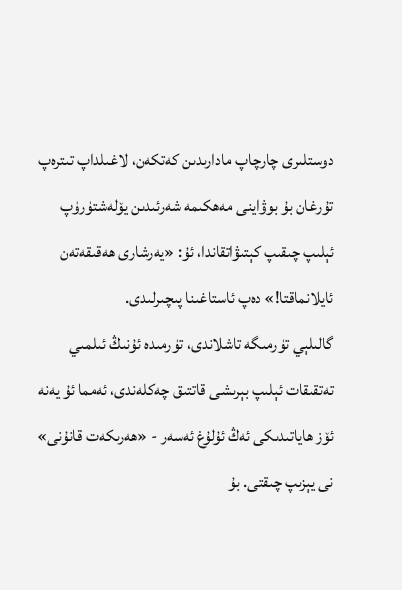دوستلىرى چارچاپ مادارىدىن كەتكەن، لاغىلداپ تىترەپ تۇرغان بۇ بوۋاينى مەھكىمە شەرئىدىن يۆلەشتۈرۈپ ئېلىپ چىقىپ كېتىۋاتقاندا، ئۇ: «يەرشارى ھەقىقەتەن ئايلانماقتا!» دەپ ئاستاغىنا پىچىرلىدى.
گالىلېي تۈرمىگە تاشلاندى، تۈرمىدە ئۇنىڭ ئىلمىي تەتقىقات ئېلىپ بېرىشى قاتتىق چەكلەندى، ئەمما ئۇ يەنە ئۆز ھاياتىدىكى ئەڭ ئۇلۇغ ئەسەر - «ھەرىكەت قانۇنى» نى يېزىپ چىقتى. بۇ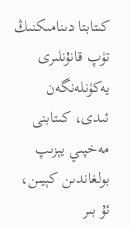كىتابتا دىنامىكنىڭ تۈپ قانۇنلىرى يەكۈنلەنگەن ئىدى، كىتابنى مەخپىي يېزىپ بولغاندىن كېيىن، ئۇ بىر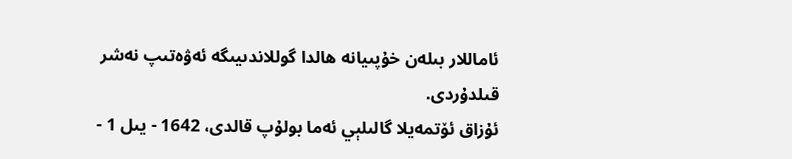ئاماللار بىلەن خۇپىيانە ھالدا گوللاندىيىگە ئەۋەتىپ نەشر قىلدۇردى.
ئۇزاق ئۆتمەيلا گالىلېي ئەما بولۇپ قالدى، 1642 - يىل 1 -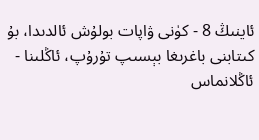ئاينىڭ 8 - كۈنى ۋاپات بولۇش ئالدىدا، بۇ كىتابنى باغرىغا بېسىپ تۇرۇپ، ئاڭلىنا - ئاڭلانماس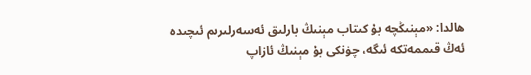ھالدا: «مېنىڭچە بۇ كىتاب مېنىڭ بارلىق ئەسەرلىرىم ئىچىدە ئەڭ قىممەتكە ئىگە، چۈنكى بۇ مېنىڭ ئازاپ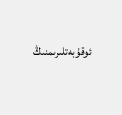ئوقۇبەتلىرىمنىڭ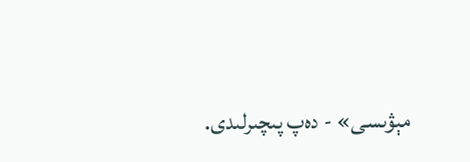مېۋىسى» - دەپ پىچىرلىدى.